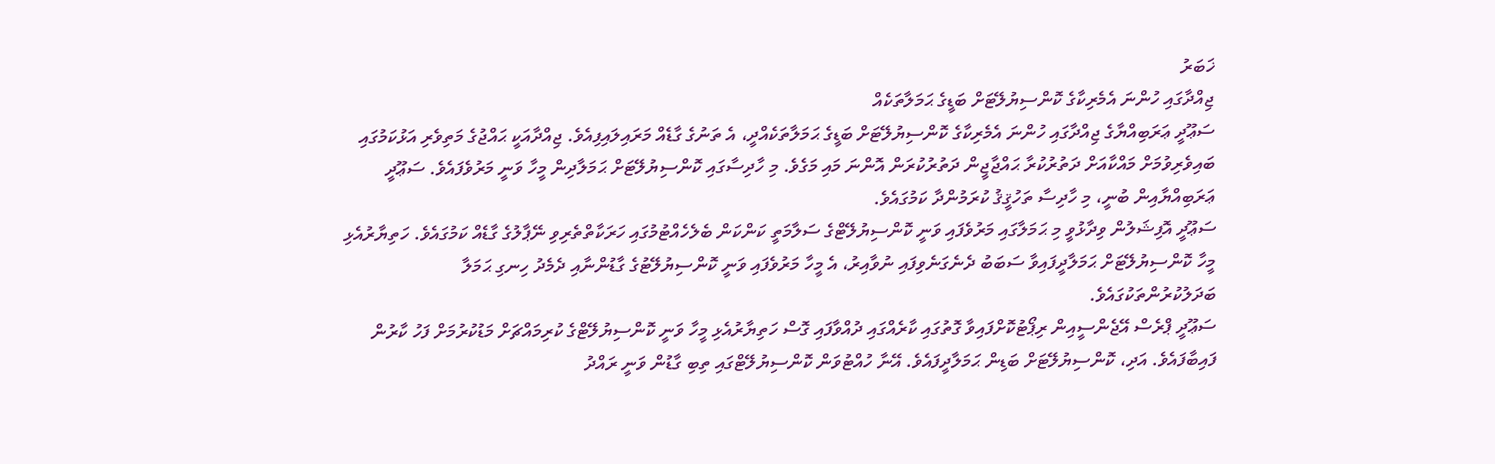ޚަބަރު
ޖިއްދާގައި ހުންނަ އެމެރިކާގެ ކޮންސިޔުލޭޓަށް ބަޑީގެ ޙަމަލާތަކެއް
ސަޢޫދީ ޢަރަބިއްޔާގެ ޖިއްދާގައި ހުންނަ އެމެރިކާގެ ކޮންސިޔުލޭޓަށް ބަޑީގެ ޙަމަލާތަކެއްދީ، އެ ތަނުގެ ގާޑެއް މަރައިލައިފިއެވެ. ޖިއްދާއަކީ ޙައްޖުގެ މަތިވެރި އަޅުކަމުގައި ބައިވެރިވުމަށް މައްކާއަށް ދަތުރުކުރާ ޙައްޖާޖީން ދަތުރުކުރަން އޮންނަ މައި މަގެވެ. މި ހާދިސާގައި ކޮންސިޔުލޭޓަށް ޙަމަލާދިން މީހާ ވަނީ މަރުވެފައެވެ. ސަޢޫދީ ޢަރަބިއްޔާއިން ބުނީ، މި ހާދިސާ ތަހުޤީޤު ކުރަމުންދާ ކަމުގައެވެ.
ސަޢޫދީ އޮފިޝަލުން ވިދާޅުވީ މި ޙަމަލާގައި މަރުވެފައި ވަނީ ކޮންސިޔުލޭޓްގެ ސަލާމަތީ ކަންކަން ބެލެހެއްޓުމުގައި ހަރަކާތްތެރިވި ނޭޕާލުގެ ގާޑެއް ކަމުގައެވެ. ހަތިޔާރުއެޅި މީހާ ކޮންސިޔުލޭޓަށް ޙަމަލާދީފައިވާ ސަބަބު ދެނެގަނެވިފައި ނުވާއިރު، އެ މީހާ މަރުވެފައި ވަނީ ކޮންސިޔުލޭޓުގެ ގާޑުންނާއި ދެމެދު ހިނގި ޙަމަލާ ބަދަލުކުރުންތަކުގައެވެ.
ސަޢޫދީ ޕްރެސް އޭޖެންސީއިން ރިޕޯޓުކޮށްފައިވާ ގޮތުގައި ކާރެއްގައި ދުއްވާފައި ގޮސް ހަތިޔާރުއެޅި މީހާ ވަނީ ކޮންސިޔުލޭޓްގެ ކުރިމައްޗަށް މަޑުކުރުމަށް ފަހު ކާރުން ފައިބާފައެވެ. އަދި، ކޮންސިޔުލޭޓަށް ބަޑިން ޙަމަލާދީފައެވެ. އޭނާ ހުއްޓުވަން ކޮންސިޔުލޭޓްގައި ތިބި ގާޑުން ވަނީ ރައްދު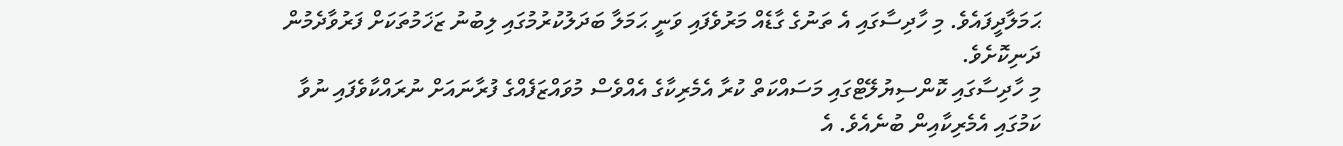ޙަމަލާދީފައެވެ. މި ހާދިސާގައި އެ ތަނުގެ ގާޑެއް މަރުވެފައި ވަނީ ޙަމަލާ ބަދަލުކުރުމުގައި ލިބުނު ޒަޚަމުތަކަށް ފަރުވާދެމުން ދަނިކޮށެވެ.
މި ހާދިސާގައި ކޮންސިޔުލޭޓްގައި މަސައްކަތް ކުރާ އެމެރިކާގެ އެއްވެސް މުވައްޒަފެއްގެ ފުރާނައަށް ނުރައްކާވެފައި ނުވާ ކަމުގައި އެމެރިކާއިން ބުނެއެވެ. އެ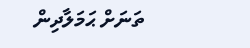ތަނަށް ޙަމަލާދިން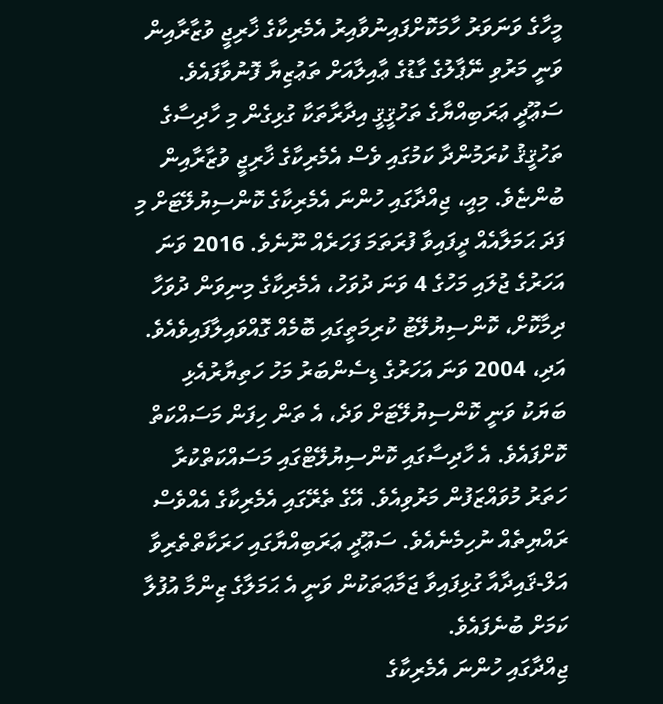މީހާގެ ވަނަވަރު ހާމަކޮށްފައިނުވާއިރު އެމެރިކާގެ ޚާރިޖީ ވުޒާރާއިން ވަނީ މަރުވި ނޭޕާލުގެ ގާޑުގެ ޢާއިލާއަށް ތަޢުޒިޔާ ފޮނުވާފައެވެ.
ސަޢޫދީ ޢަރަބިއްޔާގެ ތަހުޤީޤީ އިދާރާތަކާ ގުޅިގެން މި ހާދިސާގެ ތަހުޤީޤު ކުރަމުންދާ ކަމުގައި ވެސް އެމެރިކާގެ ޚާރިޖީ ވުޒާރާއިން ބުންޏެވެ. މިއީ، ޖިއްދާގައި ހުންނަ އެމެރިކާގެ ކޮންސިޔުލޭޓަށް މި ފަދަ ޙަމަލާއެއް ދީފައިވާ ފުރަތަމަ ފަހަރެއް ނޫނެވެ. 2016 ވަނަ އަހަރުގެ ޖުލައި މަހުގެ 4 ވަނަ ދުވަހު، އެމެރިކާގެ މިނިވަން ދުވަހާ ދިމާކޮށް، ކޮންސިޔުލޭޓު ކުރިމަތީގައި ބޮމެއް ގޮއްވައިލާފައިވެއެވެ.
އަދި، 2004 ވަނަ އަހަރުގެ ޑިސެންބަރު މަހު ހަތިޔާރުއެޅި ބަޔަކު ވަނީ ކޮންސިޔުލޭޓަށް ވަދެ، އެ ތަން ހިފަން މަސައްކަތް ކޮށްފައެވެ. އެ ހާދިސާގައި ކޮންސިޔުލޭޓްގައި މަސައްކަތްކުރާ ހަތަރު މުވައްޒަފުން މަރުވިއެވެ. އޭގެ ތެރޭގައި އެމެރިކާގެ އެއްވެސް ރައްޔިތެއް ނުހިމެނެއެވެ. ސަޢޫދީ ޢަރަބިއްޔާގައި ހަރަކާތްތެރިވާ އަލް-ޤައިދާއާ ގުޅިފައިވާ ޖަމާޢަތަކުން ވަނީ އެ ޙަމަލާގެ ޒިންމާ އުފުލާ ކަމަށް ބުނެފައެވެ.
ޖިއްދާގައި ހުންނަ އެމެރިކާގެ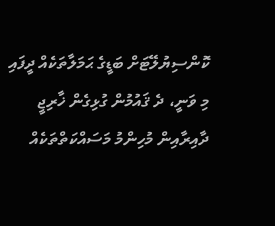ކޮންސިޔުލޭޓަށް ބަޑީގެ ޙަމަލާތަކެއް ދީފައި މި ވަނީ، ދެ ޤައުމުން ގުޅިގެން ޚާރިޖީ ދާއިރާއިން މުހިންމު މަސައްކަތްތަކެއް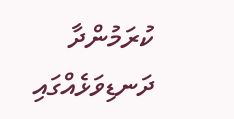ކުރަމުންދާ ދަނޑިވަޅެއްގައި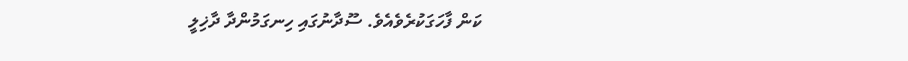ކަން ފާހަގަކުރެވެއެވެ. ސޫދާނުގައި ހިނގަމުންދާ ދާޚިލީ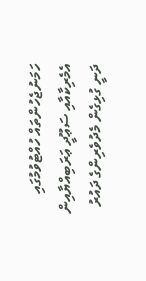ހަމަނުޖެހުންތައް ހުއްޓުވުމުގައި އެމެރިކާއާއި ސަޢޫދީ ޢަރަބިއްޔާއިން ދަނީ ގުޅިގެން މެދުވެރިންގެ ދައުރު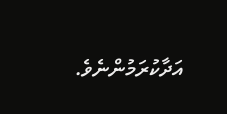އަދާކުރަމުންނެވެ.